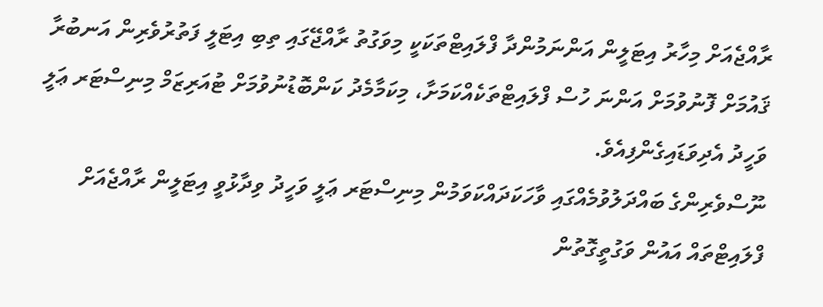ރާއްޖެއަށް މިހާރު އިޓަލީން އަންނަމުންދާ ފްލައިޓްތަކަކީ މިވަގުތު ރާއްޖޭގައި ތިބި އިޓަލީ ފަތުރުވެރިން އަނބުރާ ޤައުމަށް ފޮނުވުމަށް އަންނަ ހުސް ފްލައިޓްތަކެއްކަމަށާ، މިކަމާމެދު ކަންބޮޑުނުވުމަށް ޓުއަރިޒަމް މިނިސްޓަރ ޢަލީ ވަހީދު އެދިވަޑައިގެންފިއެވެ.
ނޫސްވެރިންގެ ބައްދަލުވުމެއްގައި ވާހަކަދައްކަވަމުން މިނިސްޓަރ ޢަލީ ވަހީދު ވިދާޅުވީ އިޓަލީން ރާއްޖެއަށް ފްލައިޓްތައް އައުން ވަގުތީގޮތުން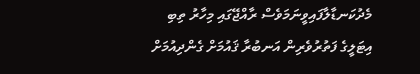މެދުކަނޑާލާފައިވީނަމަވެސް ރާއްޖޭގައި މިހާރު ތިބި އިޓަލީގެ ފަތުރުވެރިން އަނބުރާ ޤައުމަށް ގެންދިއުމަށް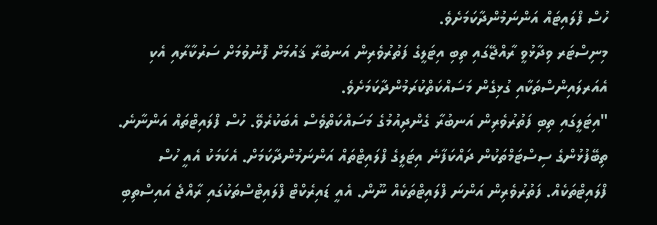ހުސް ފްލައިޓައް އަންނަމުންދާކަމަށެވެ.
މިނިސްޓަރ ވިދާޅުވީ ރާއްޖޭގައި ތިބި އިޓަލީގެ ފަތުރުވެރިން އަނބުރާ ޤައުމަށް ފޮނުވުމަށް ސަރުކާރާއި އެކި އެއަރލައިންސްތަކާއި ގުޅިގެން މަސައްކަތްކުރަމުންދާކަމަށެވެ.
"އިޓަލީގައި ތިބި ފަތުރުވެރިން އަނބުރާ ގެންދިއުމުގެ މަސައްކަތްވެސް އެބަކުރެވޭ. ހުސް ފްލައިޓްތައް އަންނާނެ. ތިބޭފުޅުންގެ ސިސްޓަމްތަކުން ދައްކަފާނެ އިޓަލީގެ ފްލައިޓްތައް އަންނަމުންދާކަމަށް. އެކަމަކު އެއީ ހުސް ފްލައިޓްތަކެއް. ފަތުރުވެރިން އަންނަ ފްލައިޓްތަކެއް ނޫން. އެއީ ޑައިރެކްޓް ފްލައިޓްސްތަކުގައި ރާއްޖެ އައިސްތިބި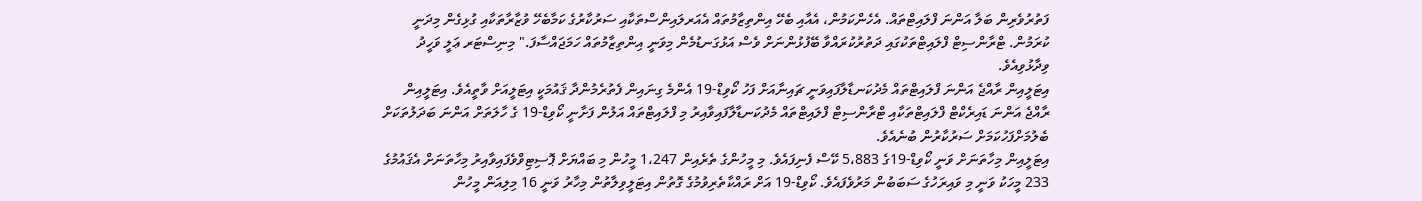ފަތުރުވެރިން ބަލާ އަންނަ ފްލައިޓްތައް. އެހެންކަމުން، އެއާއި ބެހޭ އިންތިޒާމުތައް އެއަރލައިންސްތަކާއި ސަރުކާރުގެ ކަމާބެހޭ ވުޒާރާތަކާއި ގުޅިގެން މިދަނީ ކުރަމުން. ޓްރާންސިޓް ފްލައިޓްތަކުގައި ދަތުރުކުރައްވާ ބޭފުޅުންނަށް ވެސް އަޅުގަނޑުމެން މިވަނީ އިންތިޒާމުތައް ހަމަޖައްސާފަ." މިނިސްޓަރ ޢަލީ ވަހީދު ވިދާޅުވިއެވެ.
އިޓަލީއިން ރާއްޖެ އަންނަ ފްލައިޓްތައް މެދުކަނޑާލާފައިވަނީ ޗައިނާއަށް ފަހު ކޯވިޑް-19 އެންމެ ގިނައިން ފެތުރެމުންދާ ޤައުމަކީ އިޓަލީއަށް ވާތީއެވެ. އިޓަލީއިން ރާއްޖެ އަންނަ ޑައިރެކްޓް ފްލައިޓްތަކާއި ޓްރާންސިޓް ފްލައިޓްތައް މެދުކަނޑާލާފައިވާއިރު މި ފްލައިޓްތައް އަލުން ފަށާނީ ކޯވިޑް-19 ގެ ހާލަތަށް އަންނަ ބަދަލުތަކަށް ބެލުމަށްފަހުކަމަށް ސަރުކާރުން ބުނެއެވެ.
އިޓަލީއިން މިހާތަނަށް ވަނީ ކޯވިޑް-19ގެ 5،883 ކޭސް ފެނިފައެވެ. މި މީހުންގެ ތެރެއިން 1،247 މީހުން މި ބައްޔަށް ޕޮސިޓިވްވެފައިވާއިރު މިހާތަނަށް އެޤައުމުގެ 233 މީހަކު ވަނީ މި ވައިރަހުގެ ސަބަބުން މަރުވެފައެވެ. ކޯވިޑް-19 އަށް ރައްކާތެރިވުމުގެ ގޮތުން އިޓަލީވިލާތުން މިހާރު ވަނީ 16 މިލިއަން މީހުން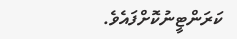ކަރަންޓީނުކޮށްފައެވެ.